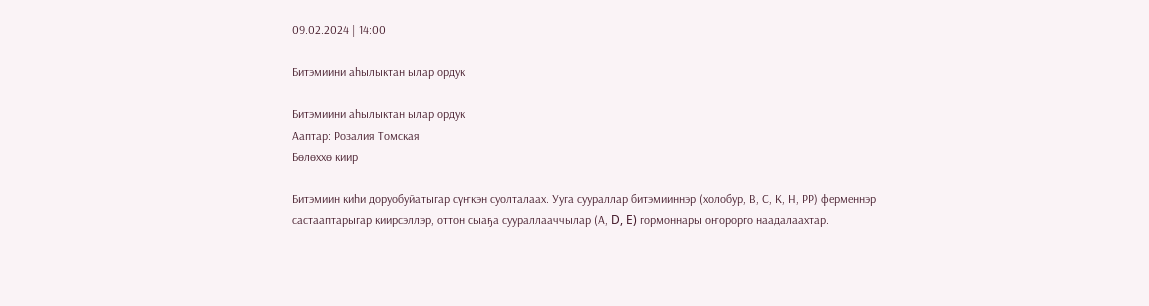09.02.2024 | 14:00

Битэмиини аһылыктан ылар ордук

Битэмиини аһылыктан ылар ордук
Ааптар: Розалия Томская
Бөлөххө киир

Битэмиин киһи доруобуйатыгар сүҥкэн суолталаах. Ууга суураллар битэмииннэр (холобур, В, С, К, Н, РР) ферменнэр састааптарыгар киирсэллэр, оттон сыаҕа суураллааччылар (А, D, E) гормоннары оҥорорго наадалаахтар.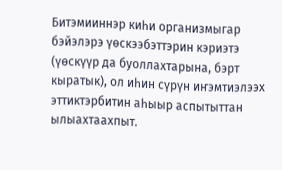Битэмииннэр киһи организмыгар бэйэлэрэ үөскээбэттэрин кэриэтэ (үөскүүр да буоллахтарына, бэрт кыратык), ол иһин сүрүн иҥэмтиэлээх эттиктэрбитин аһыыр аспытыттан  ылыахтаахпыт.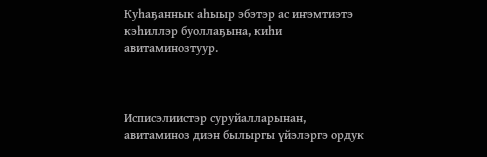Куһаҕаннык аһыыр эбэтэр ас иҥэмтиэтэ кэһиллэр буоллаҕына, киһи авитаминозтуур.



Исписэлиистэр суруйалларынан, авитаминоз диэн былыргы үйэлэргэ ордук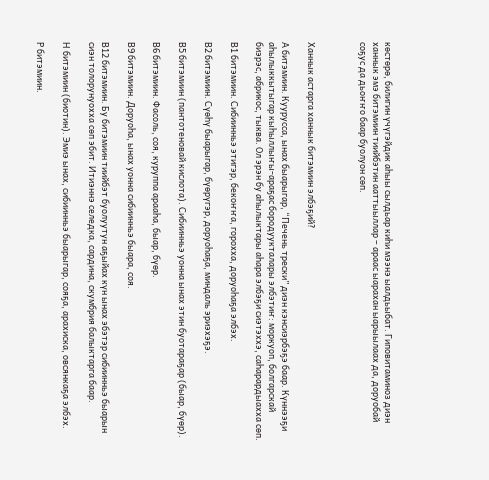көстөрө, билигин үчүгэйдик аһыы сылдьар киһи мээнэ ыалдьыбат. Гиповитаминоз диэн ханнык эмэ битэмиин тиийбэтин ааттыыллар – араас ыарахан ыарыылаах да, доруобай соҕус да дьоҥҥо баар буолуон сөп.



Ханнык астарга ханнык битэмиин элбэҕий?

А битэмиин. Куурусса, ынах быарыгар, “Печень трески” диэн кэнсиэрбэҕэ баар. Күннээҕи аһылыккытыгар кыһыллыҥы-араҕас бородуукталары элбэтиҥ: моркуоп, болгарскай биэрэс, абрикос, тыква. Ол эрэн бу аһылыктары аһара элбэҕи сиэтэххэ, саһарардыахха сөп.

В1 битэмиин. Сибиинньэ этигэр, бекоҥҥа, горохха, доруоһаҕа элбэх.

В2 битэмиин. Сүөһү быарыгар, бүөрүгэр, доруоһаҕа, миндаль эриэхэҕэ.

В5 битэмиин (пантотеновай кислота). Сибиинньэ уонна ынах этин буотараҕар (быар, бүөр).

В6 битэмиин. Фасоль, соя, куруппа арааһа, быар, бүөр.

В9 битэмиин. Доруоһа, ынах уонна сибиинньэ быара, соя.

В12 битэмиин. Бу битэмиин тиийбэт буолуутун аҕыйах күн ынах эбэтэр сибиинньэ быарын сиэн толорунуохха сөп эбит. Итиэннэ селедка, сардина, скумбрия балыктарга баар.

Н битэмиин (биотин). Эмиэ ынах, сибиинньэ быарыгар, сояҕа, арахиска, овсянкаҕа элбэх.

Р битэмиин.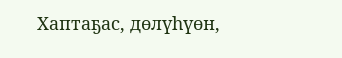Хаптаҕас, дөлүһүөн,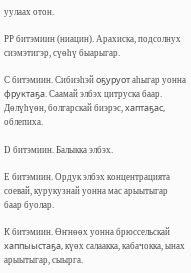уулаах отон.

РР битэмиин (ниацин). Арахиска, подсолнух сиэмэтигэр, сүөһү быарыгар.

С битэмиин. Сибиэһэй оҕуруот аһыгар уонна фруктаҕа. Саамай элбэх цитруска баар. Дөлүһүөн, болгарскай биэрэс, хаптаҕас, облепиха.

D битэмиин. Балыкка элбэх.

Е битэмиин. Ордук элбэх концентрацията соевай, курукузнай уонна мас арыытыгар баар буолар.

К битэмиин. Өҥнөөх уонна брюссельскай хаппыыстаҕа, күөх салаакка, кабачокка, ынах арыытыгар, сыырга.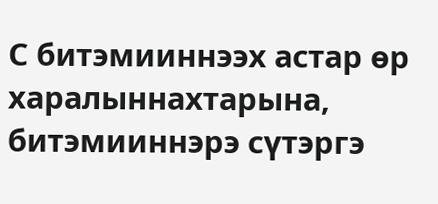С битэмииннээх астар өр харалыннахтарына, битэмииннэрэ сүтэргэ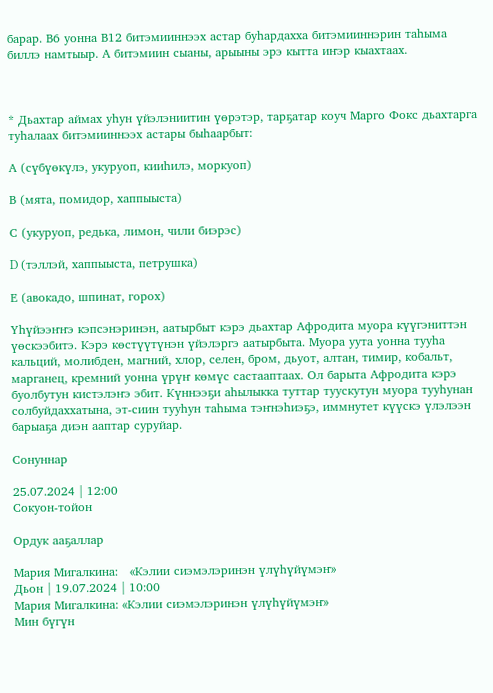барар. В6 уонна В12 битэмииннээх астар буһардахха битэмииннэрин таһыма биллэ намтыыр. А битэмиин сыаны, арыыны эрэ кытта иҥэр кыахтаах.



* Дьахтар аймах уһун үйэлэниитин үөрэтэр, тарҕатар коуч Марго Фокс дьахтарга туһалаах битэмииннээх астары быһаарбыт:

А (сүбүөкүлэ, укуруоп, кииһилэ, моркуоп)

В (мята, помидор, хаппыыста)

С (укуруоп, редька, лимон, чили биэрэс)

D (тэллэй, хаппыыста, петрушка)

Е (авокадо, шпинат, горох)

Үһүйээҥҥэ кэпсэнэринэн, аатырбыт кэрэ дьахтар Афродита муора күүгэниттэн үөскээбитэ. Кэрэ көстүүтүнэн үйэлэргэ аатырбыта. Муора уута уонна тууһа кальций, молибден, магний, хлор, селен, бром, дьуот, алтан, тимир, кобальт, марганец, кремний уонна үрүҥ көмүс састааптаах. Ол барыта Афродита кэрэ буолбутун кистэлэҥэ эбит. Күннээҕи аһылыкка туттар туускутун муора тууһунан солбуйдаххатына, эт-сиин тууһун таһыма тэҥнэһиэҕэ, иммнутет күүскэ үлэлээн барыаҕа диэн ааптар суруйар.

Сонуннар

25.07.2024 | 12:00
Сокуон-тойон

Ордук ааҕаллар

Мария Мигалкина:   «Кэлии сиэмэлэринэн үлүһүйүмэҥ»
Дьон | 19.07.2024 | 10:00
Мария Мигалкина: «Кэлии сиэмэлэринэн үлүһүйүмэҥ»
Мин бүгүн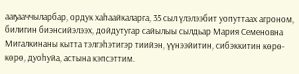ааҕааччыларбар, ордук хаһаайкаларга, 35 сыл үлэлээбит уопуттаах агроном, билигин биэнсийэлээх, дойдутугар сайылыы сылдьар Мария Семеновна Мигалкинаны кытта тэлгэһэтигэр тиийэн, үүнээйитин, сибэккитин көрө-көрө, дуоһуйа, астына кэпсэттим.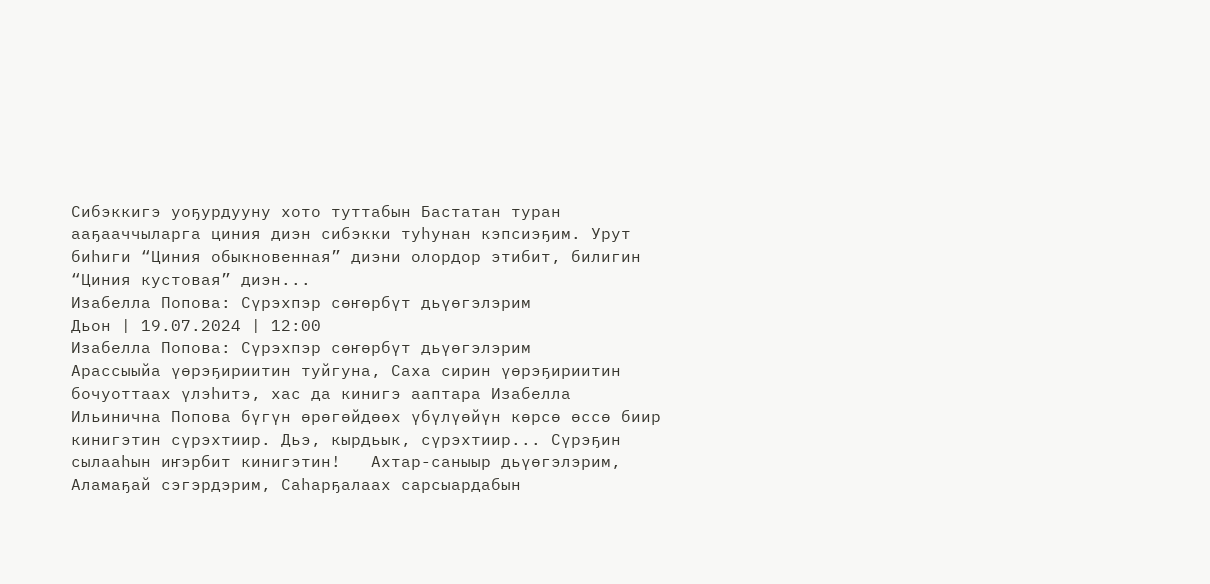Сибэккигэ уоҕурдууну хото туттабын Бастатан туран ааҕааччыларга циния диэн сибэкки туһунан кэпсиэҕим. Урут биһиги “Циния обыкновенная” диэни олордор этибит, билигин “Циния кустовая” диэн...
Изабелла Попова: Сүрэхпэр сөҥөрбүт дьүөгэлэрим
Дьон | 19.07.2024 | 12:00
Изабелла Попова: Сүрэхпэр сөҥөрбүт дьүөгэлэрим
Арассыыйа үөрэҕириитин туйгуна, Саха сирин үөрэҕириитин бочуоттаах үлэһитэ, хас да кинигэ ааптара Изабелла Ильинична Попова бүгүн өрөгөйдөөх үбүлүөйүн көрсө өссө биир кинигэтин сүрэхтиир. Дьэ, кырдьык, сүрэхтиир... Сүрэҕин сылааһын иҥэрбит кинигэтин!   Ахтар-саныыр дьүөгэлэрим, Аламаҕай сэгэрдэрим, Саһарҕалаах сарсыардабын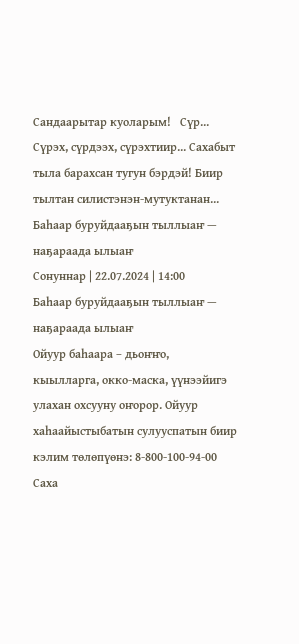Сандаарытар куоларым!   Сүр... Сүрэх, сүрдээх, сүрэхтиир... Сахабыт тыла барахсан тугун бэрдэй! Биир тылтан силистэнэн-мутуктанан...
Баһаар буруйдааҕын тыллыаҥ — наҕараада ылыаҥ
Сонуннар | 22.07.2024 | 14:00
Баһаар буруйдааҕын тыллыаҥ — наҕараада ылыаҥ
Ойуур баһаара – дьоҥҥо, кыылларга, окко-маска, үүнээйигэ улахан охсууну оҥорор. Ойуур хаһаайыстыбатын сулууспатын биир кэлим төлөпүөнэ: 8-800-100-94-00 Саха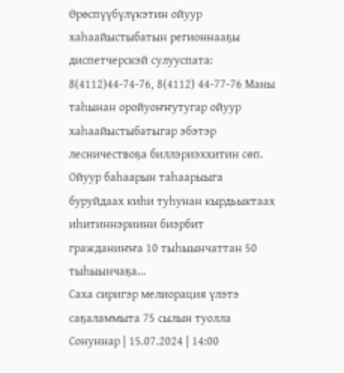Өрөспүүбүлүкэтин ойуур хаһаайыстыбатын регионнааҕы диспетчерскэй сулууспата: 8(4112)44-74-76, 8(4112) 44-77-76 Маны таһынан оройуоҥҥутугар ойуур хаһаайыстыбатыгар эбэтэр лесничествоҕа биллэриэххитин сөп.  Ойуур баһаарын таһаарыыга буруйдаах киһи туһунан кырдьыктаах иһитиннэриини биэрбит гражданиҥҥа 10 тыһыынчаттан 50 тыһыынчаҕа...
Саха сиригэр мелиорация үлэтэ саҕаламмыта 75 сылын туолла
Сонуннар | 15.07.2024 | 14:00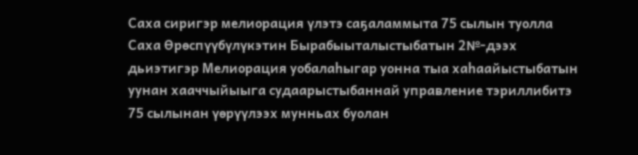Саха сиригэр мелиорация үлэтэ саҕаламмыта 75 сылын туолла
Саха Өрөспүүбүлүкэтин Бырабыыталыстыбатын 2№-дээх дьиэтигэр Мелиорация уобалаһыгар уонна тыа хаһаайыстыбатын уунан хааччыйыыга судаарыстыбаннай управление тэриллибитэ 75 сылынан үөрүүлээх мунньах буолан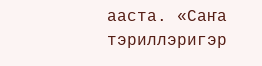ааста. «Саҥа тэриллэригэр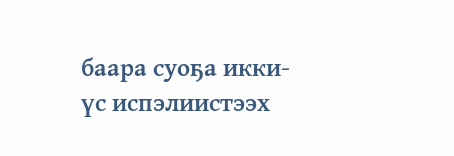баара суоҕа икки-үс испэлиистээх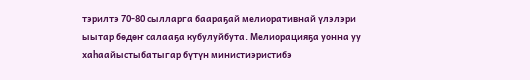тэрилтэ 70-80 сылларга баараҕай мелиоративнай үлэлэри ыытар бөдөҥ салааҕа кубулуйбута. Мелиорацияҕа уонна уу хаһаайыстыбатыгар бүтүн министиэристибэ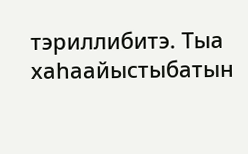тэриллибитэ. Тыа хаһаайыстыбатын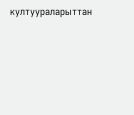култуураларыттан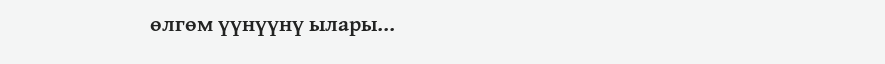өлгөм үүнүүнү ылары...